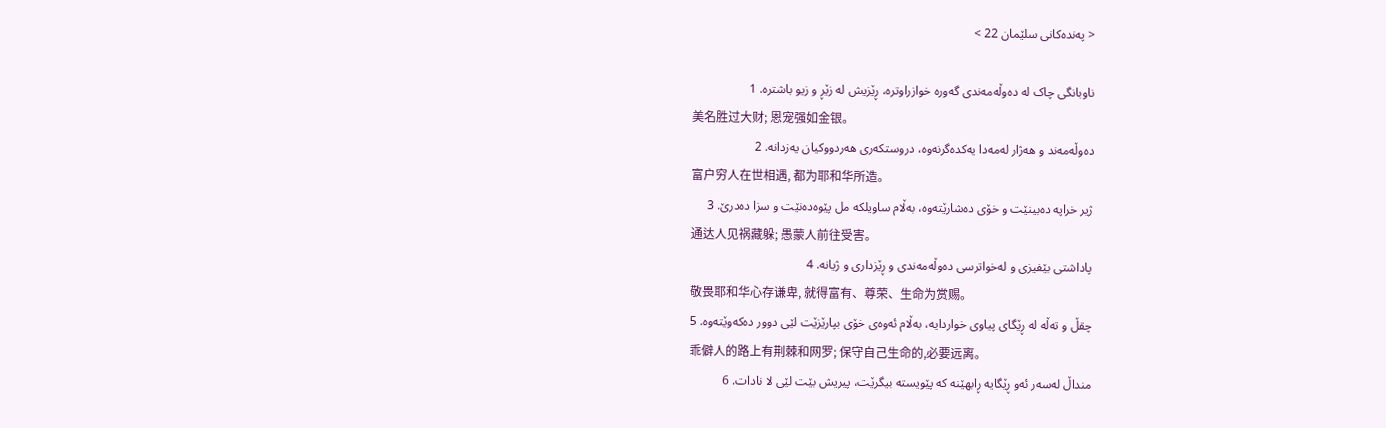< پەندەکانی سلێمان 22 >

ناوبانگی چاک لە دەوڵەمەندی گەورە خوازراوترە، ڕێزیش لە زێڕ و زیو باشترە. 1
美名胜过大财; 恩宠强如金银。
دەوڵەمەند و هەژار لەمەدا یەکدەگرنەوە، دروستکەری هەردووکیان یەزدانە. 2
富户穷人在世相遇, 都为耶和华所造。
ژیر خراپە دەبینێت و خۆی دەشارێتەوە، بەڵام ساویلکە مل پێوەدەنێت و سزا دەدرێ. 3
通达人见祸藏躲; 愚蒙人前往受害。
پاداشتی بێفیزی و لەخواترسی دەوڵەمەندی و ڕێزداری و ژیانە. 4
敬畏耶和华心存谦卑, 就得富有、尊荣、生命为赏赐。
چقڵ و تەڵە لە ڕێگای پیاوی خواردایە، بەڵام ئەوەی خۆی بپارێزێت لێی دوور دەکەوێتەوە. 5
乖僻人的路上有荆棘和网罗; 保守自己生命的,必要远离。
منداڵ لەسەر ئەو ڕێگایە ڕابهێنە کە پێویستە بیگرێت، پیریش بێت لێی لا نادات. 6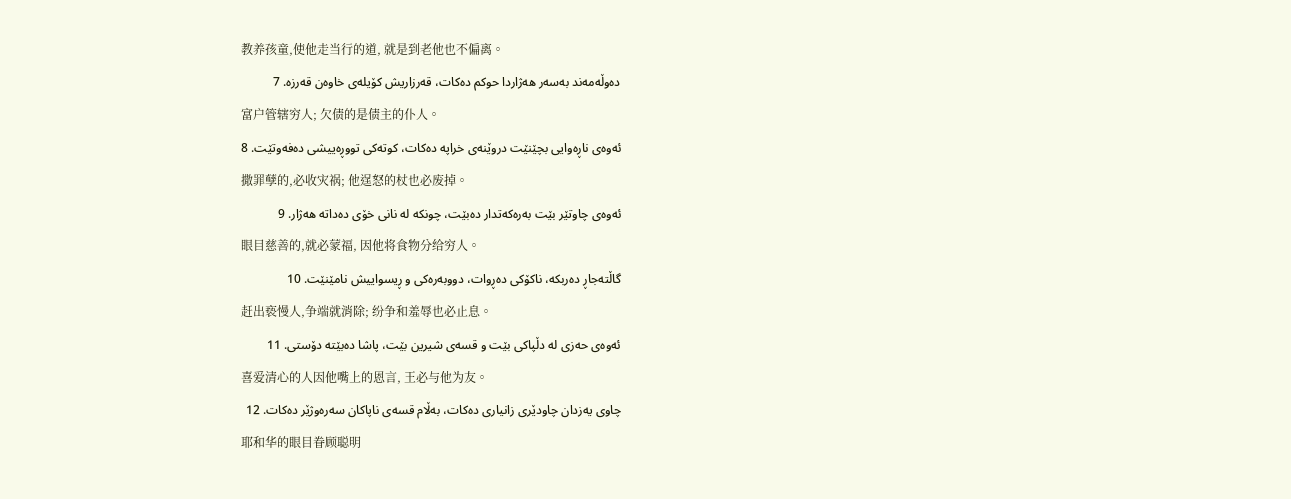教养孩童,使他走当行的道, 就是到老他也不偏离。
دەوڵەمەند بەسەر هەژاردا حوکم دەکات، قەرزاریش کۆیلەی خاوەن قەرزە. 7
富户管辖穷人; 欠债的是债主的仆人。
ئەوەی ناڕەوایی بچێنێت دروێنەی خراپە دەکات، کوتەکی تووڕەییشی دەفەوتێت. 8
撒罪孽的,必收灾祸; 他逞怒的杖也必废掉。
ئەوەی چاوتێر بێت بەرەکەتدار دەبێت، چونکە لە نانی خۆی دەداتە هەژار. 9
眼目慈善的,就必蒙福, 因他将食物分给穷人。
گاڵتەجاڕ دەربکە، ناکۆکی دەڕوات، دووبەرەکی و ڕیسواییش نامێنێت. 10
赶出亵慢人,争端就消除; 纷争和羞辱也必止息。
ئەوەی حەزی لە دڵپاکی بێت و قسەی شیرین بێت، پاشا دەبێتە دۆستی. 11
喜爱清心的人因他嘴上的恩言, 王必与他为友。
چاوی یەزدان چاودێری زانیاری دەکات، بەڵام قسەی ناپاکان سەرەوژێر دەکات. 12
耶和华的眼目眷顾聪明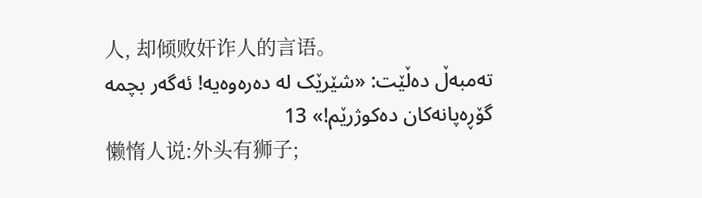人, 却倾败奸诈人的言语。
تەمبەڵ دەڵێت: «شێرێک لە دەرەوەیە! ئەگەر بچمە گۆڕەپانەکان دەکوژرێم!» 13
懒惰人说:外头有狮子;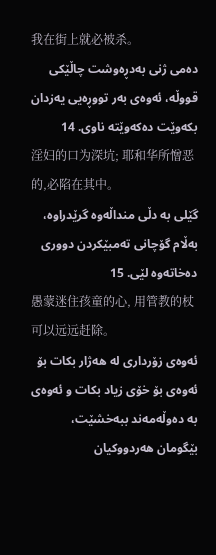我在街上就必被杀。
دەمی ژنی بەدڕەوشت چاڵێکی قووڵە، ئەوەی بەر تووڕەیی یەزدان بکەوێت دەکەوێتە ناوی. 14
淫妇的口为深坑; 耶和华所憎恶的,必陷在其中。
گێلی بە دڵی منداڵەوە گرێدراوە، بەڵام گۆچانی تەمبێکردن دووری دەخاتەوە لێی. 15
愚蒙迷住孩童的心, 用管教的杖可以远远赶除。
ئەوەی زۆرداری لە هەژار بکات بۆ ئەوەی بۆ خۆی زیاد بکات و ئەوەی بە دەوڵەمەند ببەخشێت، بێگومان هەردووکیان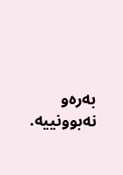بەرەو نەبوونییە.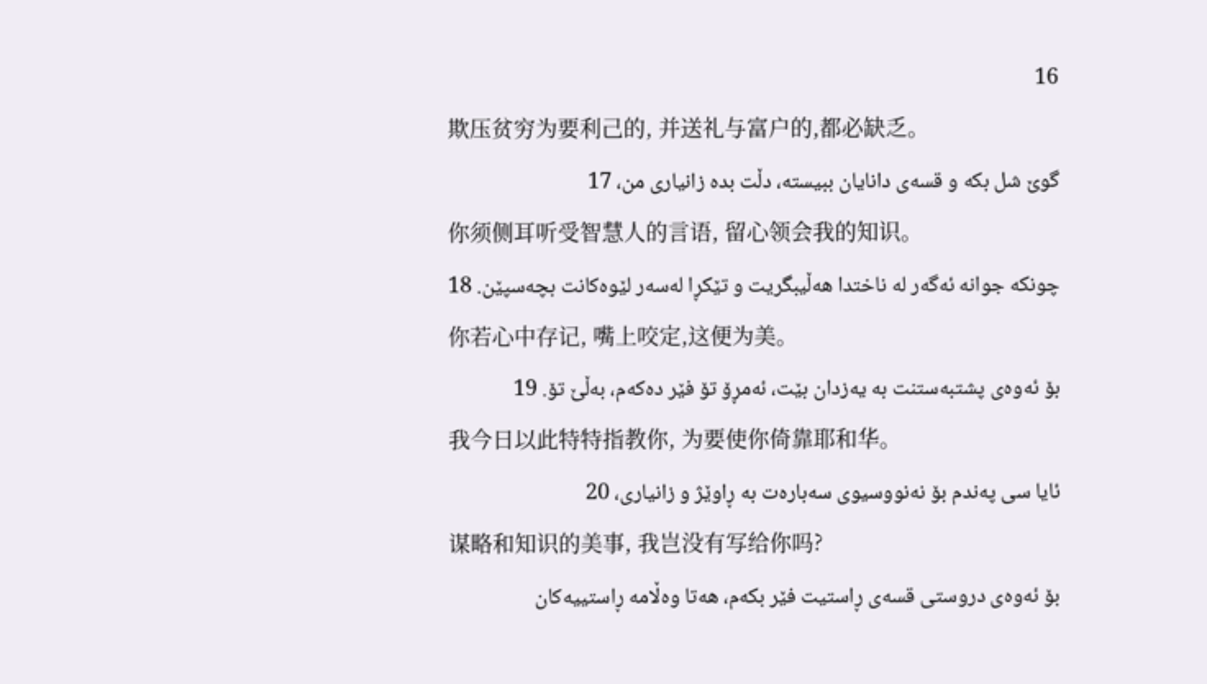16
欺压贫穷为要利己的, 并送礼与富户的,都必缺乏。
گوێ شل بکە و قسەی دانایان ببیستە، دڵت بدە زانیاری من، 17
你须侧耳听受智慧人的言语, 留心领会我的知识。
چونکە جوانە ئەگەر لە ناختدا هەڵیبگریت و تێکڕا لەسەر لێوەکانت بچەسپێن. 18
你若心中存记, 嘴上咬定,这便为美。
بۆ ئەوەی پشتبەستنت بە یەزدان بێت، ئەمڕۆ تۆ فێر دەکەم، بەڵێ تۆ. 19
我今日以此特特指教你, 为要使你倚靠耶和华。
ئایا سی پەندم بۆ نەنووسیوی سەبارەت بە ڕاوێژ و زانیاری، 20
谋略和知识的美事, 我岂没有写给你吗?
بۆ ئەوەی دروستی قسەی ڕاستیت فێر بکەم، هەتا وەڵامە ڕاستییەکان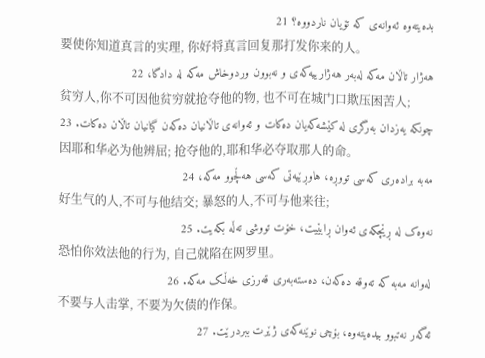بدەیتەوە ئەوانەی کە تۆیان ناردووە؟ 21
要使你知道真言的实理, 你好将真言回复那打发你来的人。
هەژار تاڵان مەکە لەبەر هەژارییەکەی و نەبوون وردوخاش مەکە لە دادگا، 22
贫穷人,你不可因他贫穷就抢夺他的物, 也不可在城门口欺压困苦人;
چونکە یەزدان بەرگری لە کێشەکەیان دەکات و ئەوانەی تاڵانیان دەکەن گیانیان تاڵان دەکات. 23
因耶和华必为他辨屈; 抢夺他的,耶和华必夺取那人的命。
مەبە برادەری کەسی تووڕە، هاوڕێیەتی کەسی هەڵچوو مەکە، 24
好生气的人,不可与他结交; 暴怒的人,不可与他来往;
نەوەک لە ڕێچکەی ئەوان ڕابێیت، خۆت تووشی تەڵە بکەیت. 25
恐怕你效法他的行为, 自己就陷在网罗里。
لەوانە مەبە کە تەوقە دەکەن، دەستەبەری قەرزی خەڵک مەکە. 26
不要与人击掌, 不要为欠债的作保。
ئەگەر نەتبوو بیدەیتەوە، بۆچی نوێنەکەی ژێرت ببردرێت. 27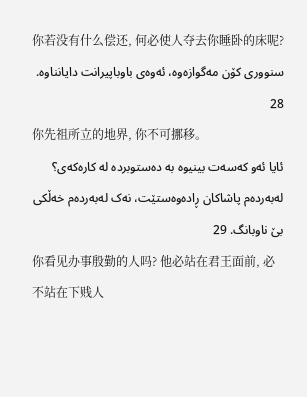你若没有什么偿还, 何必使人夺去你睡卧的床呢?
سنووری کۆن مەگوازەوە، ئەوەی باوباپیرانت دایانناوە. 28
你先祖所立的地界, 你不可挪移。
ئایا ئەو کەسەت بینیوە بە دەستوبردە لە کارەکەی؟ لەبەردەم پاشاکان ڕادەوەستێت، نەک لەبەردەم خەڵکی بێ ناوبانگ. 29
你看见办事殷勤的人吗? 他必站在君王面前, 必不站在下贱人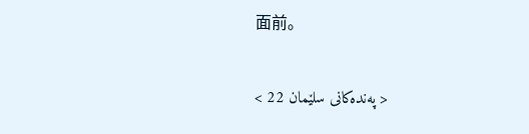面前。

< پەندەکانی سلێمان 22 >